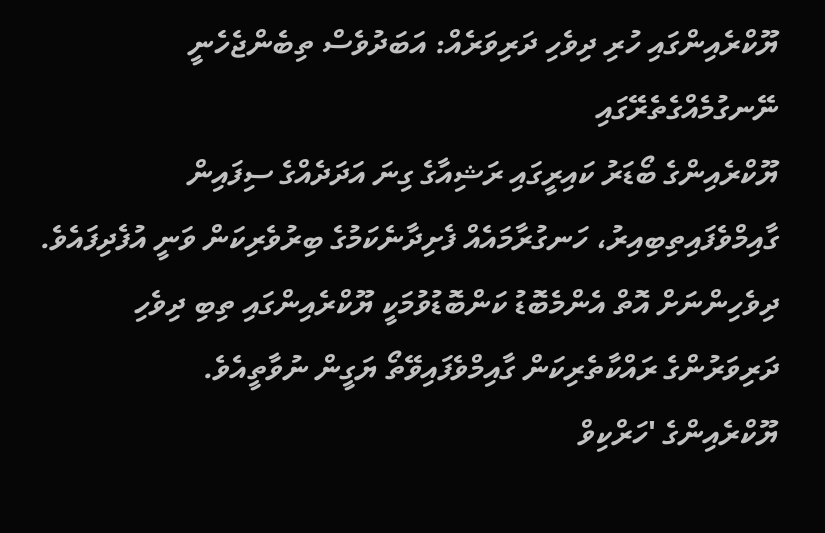ޔޫކްރެއިންގައި ހުރި ދިވެހި ދަރިވަރެއް: އަބަދުވެސް ތިބެންޖެހެނީ ނޭނގުމެއްގެތެރޭގައި
ޔޫކްރެއިންގެ ބޯޑަރު ކައިރީގައި ރަޝިއާގެ ގިނަ އަދަދެއްގެ ސިފައިން ގާއިމްވެފައިތިބިއިރު، ހަނގުރާމައެއް ފެށިދާނެކަމުގެ ބިރުވެރިކަން ވަނީ އުފެދިފައެވެ. ދިވެހިންނަށް އޮތް އެންމެބޮޑު ކަންބޮޑުވުމަކީ ޔޫކްރެއިންގައި ތިބި ދިވެހި ދަރިވަރުންގެ ރައްކާތެރިކަން ގާއިމްވެފައިވޭތޯ ޔަގީން ނުވާތީއެވެ.
ޔޫކްރެއިންގެ 'ހަރްކިވް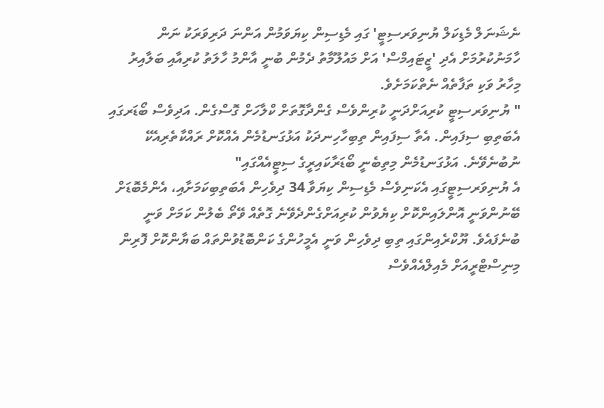ނެޝަނަލް މެޑިކަލް ޔުނިވަރސިޓީ' ގައި މެޑިސިން ކިޔަވަމުން އަންނަ ދަރިވަރަކު ނަން ހާމަނުކުރުމަށް އެދި 'ޒީޓައިމްސް' އަށް މައުލޫމާތު ދެމުން ބުނީ އާންމު ހާލަތު ކުރިއާއި ބަލާއިރު މިހާރު ވަކި ތަފާތެއް ނެތްކަމަށެވެ.
" ޔުނިވަރސިޓީ ކުރިއަށްދަނީ ކުރިންވެސް ގެންދާގޮތަށް ކްލާހަށް ގޮސްގެން. އަދިވެސް ބޯޑަރގައި އެބަތިބި ސިފައިން. އެތާ ސިފައިން ތިބިހާހިނދަކު އަޅުގަނޑުމެން އެއްކޮށް ރައްކާތެރިއެކޭ ނުބުނެވޭނެ. އަޅުގަނޑުމެން މިތިބެނީ ބޯޑަރާކައިރީގެ ސިޓީއެއްގައި"
އެ ޔުނިވަރސިޓީގައި އެކަނިވެސް މެޑިސިން ކިޔަވާ 34 ދިވެހިން އެބަތިބިކަމަށާއި، އެންމެބޮޑަށް ބޭނުންވަނީ އޮންލައިންކޮށް ކިޔެވުން ކުރިއަށްގެންދެވޭނެ ގޮތެއް ވޭތޯ ބެލުން ކަމަށް ވަނީ ބުނެފައެވެ. ޔޫކްރެއިންގައި ތިބި ދިވެހިން ވަނީ އެމީހުންގެ ކަންބޮޑުވުންތައް ބަޔާންކޮށް ފޮރިން މިނިސްޓްރީއަށް މެއިލްއެއްވެސް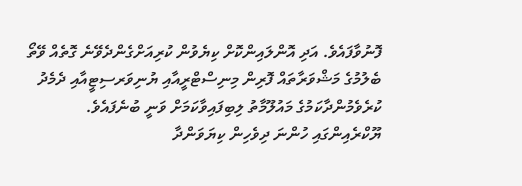ފޮނުވާފައެވެ. އަދި އޮންލައިންކޮށް ކިޔެވުން ކުރިއަށްގެންދެވޭނެ ގޮތެއް ވޭތޯ ބެލުމުގެ މަޝްވަރާތައް ފޮރިން މިނިސްޓްރީއާއި ޔުނިވަރސިޓީއާއި ދެމެދު ކުރެވެމުންދާކަމުގެ މައުލޫމާތު ލިބިފައިވާކަމަށް ވަނީ ބުނެފައެވެ.
ޔޫކްރެއިންގައި ހުންނަ ދިވެހިން ކިޔަވަންދާ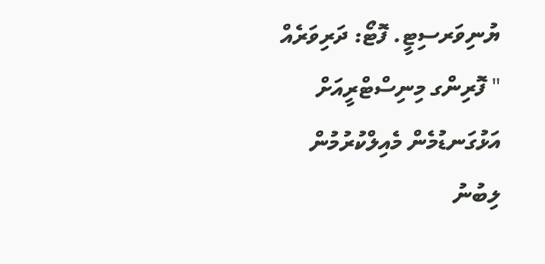ޔުނިވަރސިޓީ. ފޮޓޯ: ދަރިވަރެއް
" ފޮރިންގ މިނިސްޓްރީއަށް އަޅުގަނޑުމެން މެއިލްކުރުމުން ލިބުނު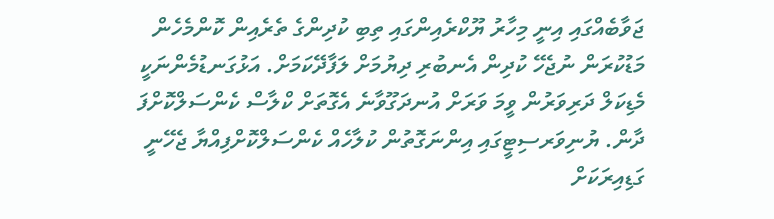ޖަވާބެއްގައި އިނީ މިހާރު ޔޫކްރެއިންގައި ތިބި ކުދިންގެ ތެރެއިން ކޮންމެހެން މަޑުކުރަން ނުޖެހޭ ކުދިން އެނބުރި ދިޔުމަށް ލަފާދޭކަމަށް. އަޅުގަނޑުމެންނަކީ މެޑިކަލް ދަރިވަރުން ވީމަ ވަރަށް އުނދަގޫވާނެ އެގޮތަށް ކްލާސް ކެންސަލްކޮށްފަ ދާން. ޔުނިވަރސިޓީގައި އިންނަގޮތުން ކުލާހެއް ކެންސަލްކޮށްފިއްޔާ ޖެހޭނީ ގަޑިއިރަކަށް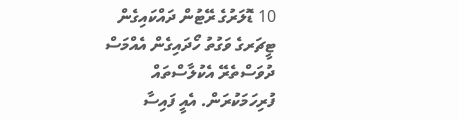10 ޑޮލަރުގެ ރޭޓުން ދައްކައިގެން ޓީޗަރގެ ވަގުތު ހޯދައިގެން އެއްމަސް ދުވަސްތެރޭ އެކުލާސްތައް ފުރިހަމަކުރަން. އެއީ ފައިސާ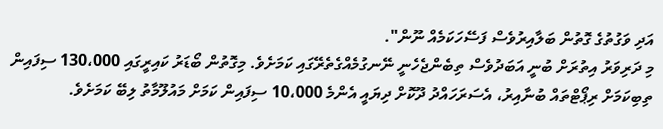އަދި ވަގުތުގެ ގޮތުން ބަލާއިރުވެސް ފަސޭހަކަމެއް ނޫން".
މި ދަރިވަރު އިތުރަށް ބުނީ އަބަދުވެސް ތިބެންޖެހެނީ ނޭނގުމެއްގެތެރޭގައި ކަމަށެވެ. މިގޮތުން ބޯޑަރު ކައިރީގައި 130،000 ސިފައިން ތިބިކަމަށް ރިޕޯޓްތައް ބުނާއިރު، އެސަރަހައްދު ދޫކޮށް ދިޔައީ އެންމެ 10،000 ސިފައިން ކަމަށް މައުލޫމާތު ލިބޭ ކަމަށެވެ.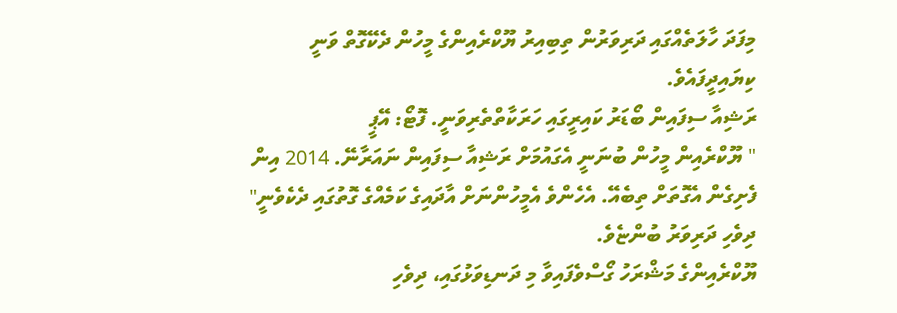މިފަދަ ހާލަތެއްގައި ދަރިވަރުން ތިބިއިރު ޔޫކްރެއިންގެ މީހުން ދެކޭގޮތް ވަނީ ކިޔައިދީފައެވެ.
ރަޝިއާ ސިފައިން ބޯޑަރު ކައިރީގައި ހަރަކާތްތެރިވަނީ. ފޮޓޯ: އޭޕީ
" ޔޫކްރެއިން މީހުން ބުނަނީ އެގައުމަށް ރަޝިއާ ސިފައިން ނައަރާނޭ. 2014 އިން ފެށިގެން އެގޮތަށް ތިބެއޭ. އެހެންވެ އެމީހުންނަށް އާދައިގެ ކަމެއްގެ ގޮތުގައި ދެކެވެނީ" ދިވެހި ދަރިވަރު ބުންޏެވެ.
ޔޫކްރެއިންގެ މަޝްރަހު ގޯސްވެފައިވާ މި ދަނޑިވަޅުގައި، ދިވެހި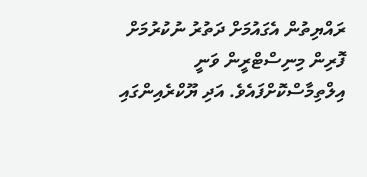ރައްޔިތުން އެގައުމަށް ދަތުރު ނުކުރުމަށް ފޮރިން މިނިސްޓްރީން ވަނީ އިލްތިމާސްކޮށްފައެވެ. އަދި ޔޫކްރެއިންގައި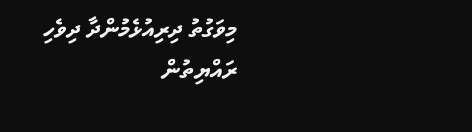މިވަގުތު ދިރިއުޅެމުންދާ ދިވެހި ރައްޔިތުން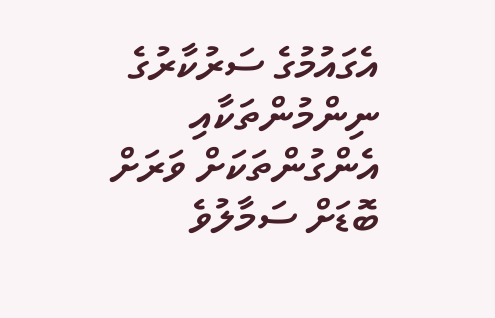އެގައުމުގެ ސަރުކާރުގެ ނިންމުންތަކާއި އެންގުންތަކަށް ވަރަށް ބޮޑަށް ސަމާލުވެ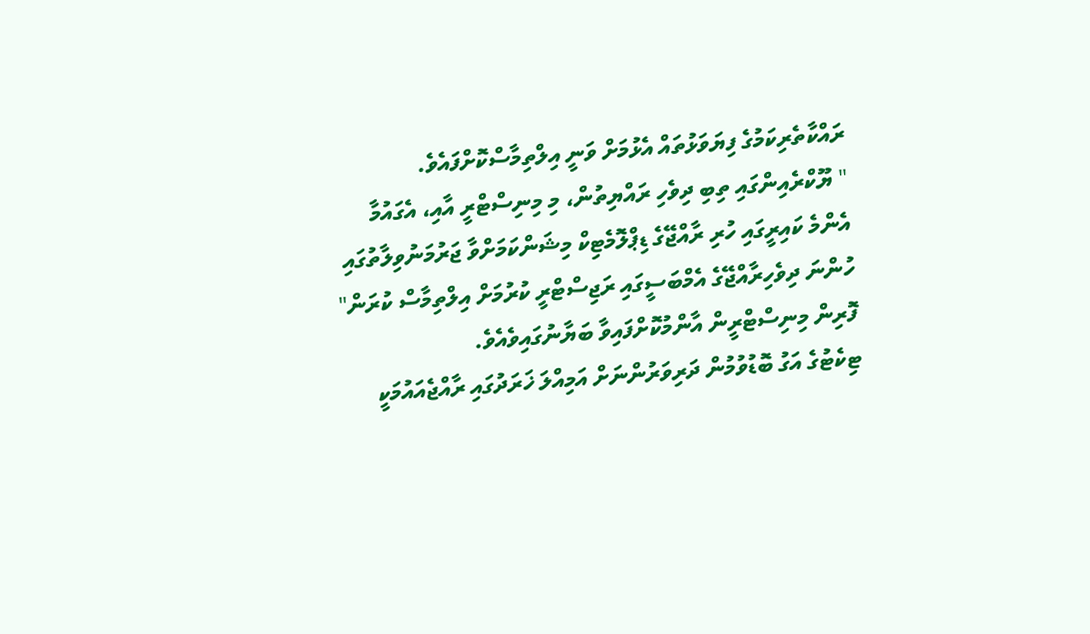ރައްކާތެރިކަމުގެ ފިޔަވަޅުތައް އެޅުމަށް ވަނީ އިލްތިމާސްކޮށްފައެވެ.
" ޔޫކްރެއިންގައި ތިބި ދިވެހި ރައްޔިތުން، މި މިނިސްޓްރީ އާއި، އެގައުމާ އެންމެ ކައިރީގައި ހުރި ރާއްޖޭގެ ޑިޕްލޮމެޓިކް މިޝަންކަމަށްވާ ޖަރުމަނުވިލާތުގައި ހުންނަ ދިވެހިރާއްޖޭގެ އެމްބަސީގައި ރަޖިސްޓްރީ ކުރުމަށް އިލްތިމާސް ކުރަން" ފޮރިން މިނިސްޓްރީން އާންމުކޮށްފައިވާ ބަޔާނުގައިވެއެވެ.
ޓިކެޓުގެ އަގު ބޮޑުވުމުން ދަރިވަރުންނަށް އަމިއްލަ ޚަރަދުގައި ރާއްޖެއައުމަކީ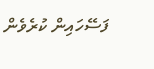ފަސޭހައިން ކުރެވެން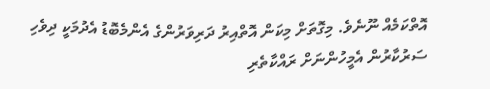އޮތްކަމެއް ނޫނެވެ. މިގޮތަށް މިކަން އޮތްއިރު ދަރިވަރުންގެ އެންމެބޮޑު އެދުމަކީ ދިވެހި ސަރުކާރުން އެމީހުންނަށް ރައްކާތެރި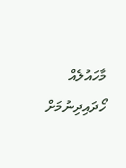މާހައުލެއް ހޯދައިދިނުމަށް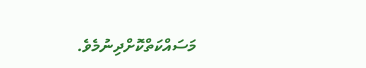މަސައްކަތްކޮށްދިނުމެވެ.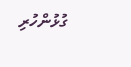ގުޅުންހުރި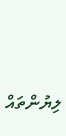ލިޔުންތައް